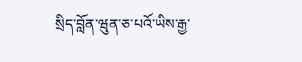སྲིད་བློན་ཝུན་ཅ་པའོ་ཡིས་རྒྱ་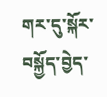གར་དུ་སྐོར་བསྐྱོད་བྱེད་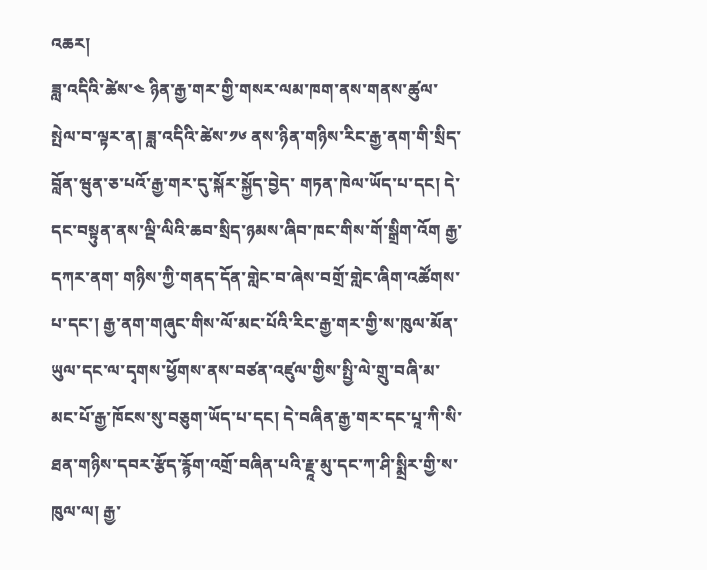འཆར།
ཟླ་འདིའི་ཚེས་༤ ཉིན་རྒྱ་གར་གྱི་གསར་ལམ་ཁག་ནས་གནས་ཚུལ་སྤེལ་བ་ལྟར་ན། ཟླ་འདིའི་ཚེས་༡༦ ནས་ཉིན་གཉིས་རིང་རྒྱ་ནག་གི་སྲིད་བློན་ཝུན་ཅ་པའོ་རྒྱ་གར་དུ་སྐོར་སྐྱོད་བྱེད་ གཏན་ཁེལ་ཡོད་པ་དང། དེ་དང་བསྟུན་ནས་ལྡི་ལིའི་ཆབ་སྲིད་ཉམས་ཞིབ་ཁང་གིས་གོ་སྒྲིག་འོག རྒྱ་དཀར་ནག་ གཉིས་ཀྱི་གནད་དོན་གླེང་བ་ཞེས་བགྲོ་གླེང་ཞིག་འཚོགས་པ་དང་། རྒྱ་ནག་གཞུང་གིས་ལོ་མང་པོའི་རིང་རྒྱ་གར་གྱི་ས་ཁུལ་མོན་ཡུལ་དང་ལ་དྭགས་ཕྱོགས་ནས་བཙན་འཛུལ་གྱིས་སྤྱི་ལེ་གྲུ་བཞི་མ་མང་པོ་རྒྱ་ཁོངས་སུ་བཅུག་ཡོད་པ་དང། དེ་བཞིན་རྒྱ་གར་དང་པཱ་ཀི་སི་ཐན་གཉིས་དབར་རྩོད་རྙོག་འགྲོ་བཞིན་པའི་རྗཱ་མུ་དང་ཀ་ཤི་སྨྲིར་གྱི་ས་ཁུལ་ལ། རྒྱ་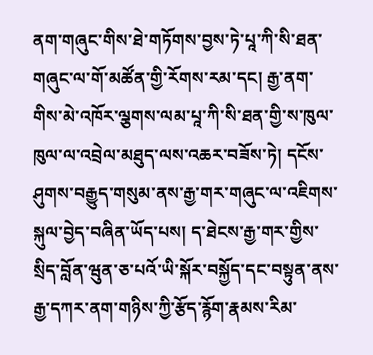ནག་གཞུང་གིས་ཐེ་གཏོགས་བྱས་ཏེ་པཱ་ཀི་སི་ཐན་གཞུང་ལ་གོ་མཚོན་གྱི་རོགས་རམ་དང། རྒྱ་ནག་གིས་མེ་འཁོར་ལྕགས་ལམ་པཱ་ཀི་སི་ཐན་གྱི་ས་ཁུལ་ཁུལ་ལ་འབྲེལ་མཐུད་ལས་འཆར་བཟོས་ཏེ། དངོས་ཤུགས་བརྒྱུད་གསུམ་ནས་རྒྱ་གར་གཞུང་ལ་འཇིགས་སྐུལ་བྱེད་བཞིན་ཡོད་པས། ད་ཐེངས་རྒྱ་གར་གྱིས་སྲིད་བློན་ཝུན་ཅ་པའོ་ཡི་སྐོར་བསྐྱོད་དང་བསྟུན་ནས་རྒྱ་དཀར་ནག་གཉིས་ཀྱི་རྩོད་རྙོག་རྣམས་རིམ་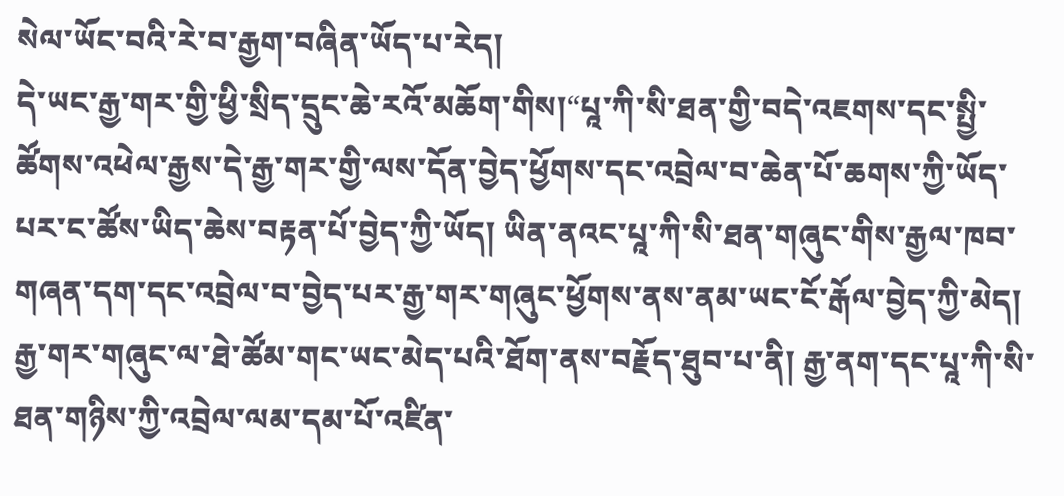སེལ་ཡོང་བའི་རེ་བ་རྒྱག་བཞིན་ཡོད་པ་རེད།
དེ་ཡང་རྒྱ་གར་གྱི་ཕྱི་སྲིད་དྲུང་ཆེ་རའོ་མཆོག་གིས།“པཱ་ཀི་སི་ཐན་གྱི་བདེ་འཇགས་དང་སྤྱི་ཚོགས་འཕེལ་རྒྱས་དེ་རྒྱ་གར་གྱི་ལས་དོན་བྱེད་ཕྱོགས་དང་འབྲེལ་བ་ཆེན་པོ་ཆགས་ཀྱི་ཡོད་པར་ང་ཚོས་ཡིད་ཆེས་བརྟན་པོ་བྱེད་ཀྱི་ཡོད། ཡིན་ནའང་པཱ་ཀི་སི་ཐན་གཞུང་གིས་རྒྱལ་ཁབ་གཞན་དག་དང་འབྲེལ་བ་བྱེད་པར་རྒྱ་གར་གཞུང་ཕྱོགས་ནས་ནམ་ཡང་ངོ་རྒོལ་བྱེད་ཀྱི་མེད། རྒྱ་གར་གཞུང་ལ་ཐེ་ཚོམ་གང་ཡང་མེད་པའི་ཐོག་ནས་བརྗོད་ཐུབ་པ་ནི། རྒྱ་ནག་དང་པཱ་ཀི་སི་ཐན་གཉིས་ཀྱི་འབྲེལ་ལམ་དམ་པོ་འཛིན་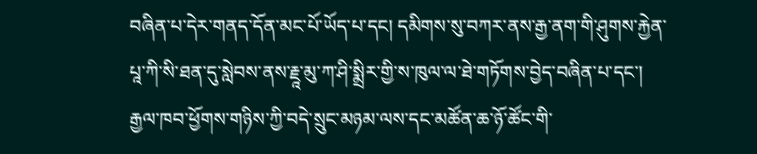བཞིན་པ་དེར་གནད་དོན་མང་པོ་ཡོད་པ་དང། དམིགས་སུ་བཀར་ནས་རྒྱ་ནག་གི་ཤུགས་རྐྱེན་པཱ་ཀི་སི་ཐན་དུ་སླེབས་ནས་རྗཱ་མུ་ཀ་ཤི་སྨྲིར་གྱི་ས་ཁུལ་ལ་ཐེ་གཏོགས་བྱེད་བཞིན་པ་དང་། རྒྱལ་ཁབ་ཕྱོགས་གཉིས་ཀྱི་བདེ་སྲུང་མཉམ་ལས་དང་མཚོན་ཆ་ཉོ་ཚོང་གི་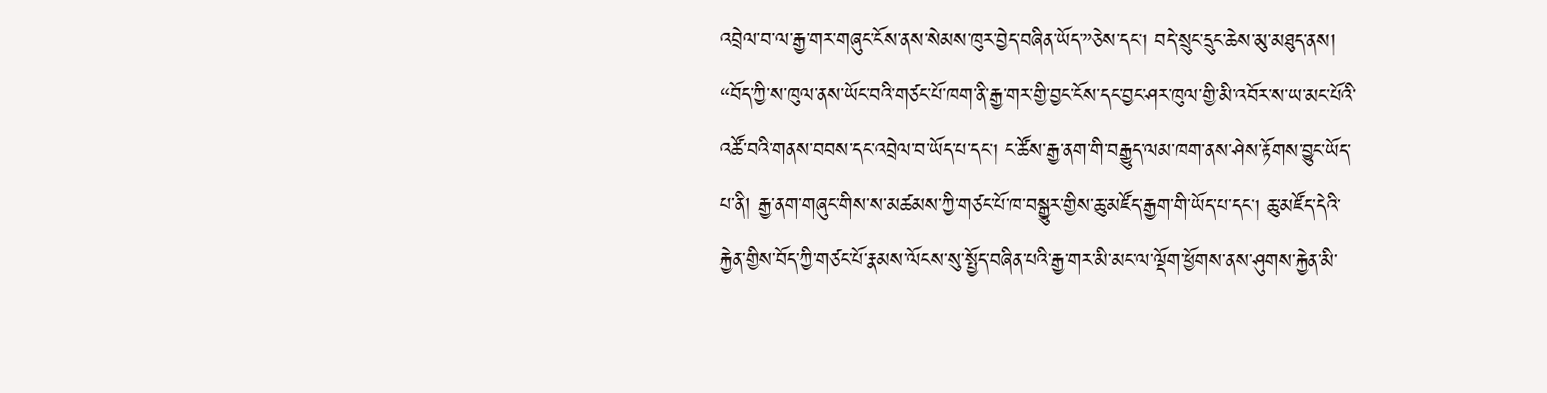འབྲེལ་བ་ལ་རྒྱ་གར་གཞུང་ངོས་ནས་སེམས་ཁུར་བྱེད་བཞིན་ཡོད་”ཅེས་དང། བདེ་སྲུང་དྲུང་ཆེས་མུ་མཐུད་ནས། “བོད་ཀྱི་ས་ཁུལ་ནས་ཡོང་བའི་གཙང་པོ་ཁག་ནི་རྒྱ་གར་གྱི་བྱང་ངོས་དང་བྱང་ཤར་ཁུལ་གྱི་མི་འབོར་ས་ཡ་མང་པོའི་འཚོ་བའི་གནས་བབས་དང་འབྲེལ་བ་ཡོད་པ་དང། ང་ཚོས་རྒྱ་ནག་གི་བརྒྱུད་ལམ་ཁག་ནས་ཤེས་རྟོགས་བྱུང་ཡོད་པ་ནི། རྒྱ་ནག་གཞུང་གིས་ས་མཚམས་ཀྱི་གཙང་པོ་ཁ་བསྒྱུར་གྱིས་ཆུ་མཛོད་རྒྱག་གི་ཡོད་པ་དང། ཆུ་མཛོད་དེའི་རྐྱེན་གྱིས་བོད་ཀྱི་གཙང་པོ་རྣམས་ལོངས་སུ་སྤྱོད་བཞིན་པའི་རྒྱ་གར་མི་མང་ལ་ལྡོག་ཕྱོགས་ནས་ཤུགས་རྐྱེན་མི་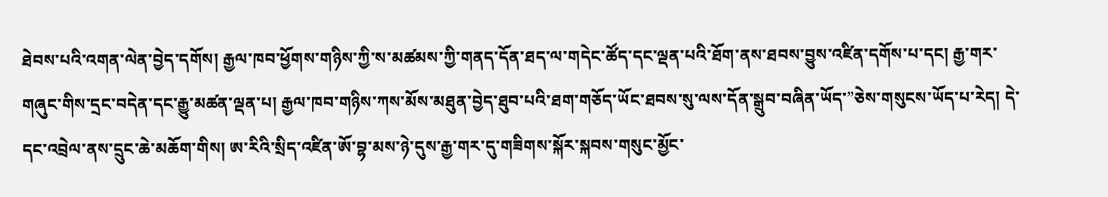ཐེབས་པའི་འགན་ལེན་བྱེད་དགོས། རྒྱལ་ཁབ་ཕྱོགས་གཉིས་ཀྱི་ས་མཚམས་ཀྱི་གནད་དོན་ཐད་ལ་གདེང་ཚོད་དང་ལྡན་པའི་ཐོག་ནས་ཐབས་བྱུས་འཛིན་དགོས་པ་དང། རྒྱ་གར་གཞུང་གིས་དྲང་བདེན་དང་རྒྱུ་མཚན་ལྡན་པ། རྒྱལ་ཁབ་གཉིས་ཀས་མོས་མཐུན་བྱེད་ཐུབ་པའི་ཐག་གཅོད་ཡོང་ཐབས་སུ་ལས་དོན་སྒྲུབ་བཞིན་ཡོད་”ཅེས་གསུངས་ཡོད་པ་རེད། དེ་དང་འབྲེལ་ནས་དྲུང་ཆེ་མཆོག་གིས། ཨ་རིའི་སྲིད་འཛིན་ཨོ་བྷ་མས་ཉེ་དུས་རྒྱ་གར་དུ་གཟིགས་སྐོར་སྐབས་གསུང་མྱོང་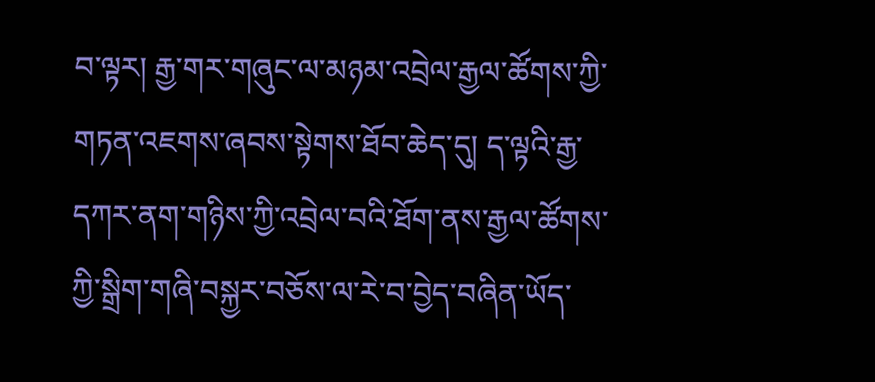བ་ལྟར། རྒྱ་གར་གཞུང་ལ་མཉམ་འབྲེལ་རྒྱལ་ཚོགས་ཀྱི་གཏན་འཇགས་ཞབས་སྟེགས་ཐོབ་ཆེད་དུ། ད་ལྟའི་རྒྱ་དཀར་ནག་གཉིས་ཀྱི་འབྲེལ་བའི་ཐོག་ནས་རྒྱལ་ཚོགས་ཀྱི་སྒྲིག་གཞི་བསྐྱར་བཅོས་ལ་རེ་བ་བྱེད་བཞིན་ཡོད་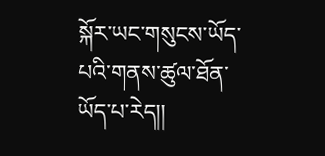སྐོར་ཡང་གསུངས་ཡོད་པའི་གནས་ཚུལ་ཐོན་ཡོད་པ་རེད།།